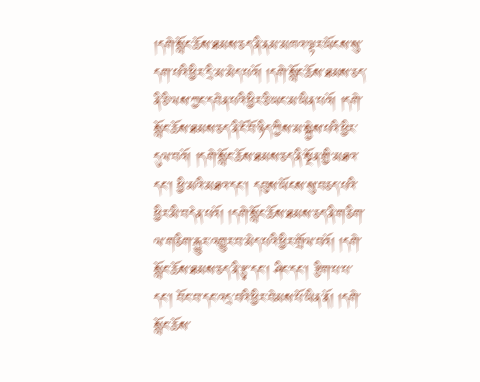།དགེ་སློང་ཆོས་ཐམས་ཅད་ནི་ནམ་མཁའ་ལྟར་ཡོངས་སུ་དག་པའི་ཕྱིར་དྲི་མ་མེད་པའོ། །དགེ་སློང་ཆོས་ཐམས་ཅད་ནི་ཅི་ལས་ཀྱང་དབེན་པའི་ཕྱིར་ཅི་ཡང་མ་ཡིན་པའོ། །དགེ་སློང་ཆོས་ཐམས་ཅད་ནི་ངོ་བོ་ཉིད་ཀྱིས་མ་སྐྱེས་པའི་ཕྱིར་དུལ་བའོ། །དགེ་སློང་ཆོས་ཐམས་ཅད་ནི་སྔོན་གྱི་མཐའ་དང་། ཕྱི་མའི་མཐའ་དང་། དབུས་ཡོངས་སུ་བཅད་པའི་ཕྱིར་མི་བདེན་པའོ། །དགེ་སློང་ཆོས་ཐམས་ཅད་ནི་གཅིག་ལ་གཅིག་རྒྱུར་འགྱུར་བ་མེད་པའི་ཕྱིར་གྲོལ་བའོ། །དགེ་སློང་ཆོས་ཐམས་ཅད་ནི་རྩྭ་དང་། ཤིང་དང་། རྩིག་པ་པ་དང་། བོང་བ་དང་འདྲ་བའི་ཕྱིར་བེམས་པོ་ཡིན་ནོ། །དགེ་སློང་ཆོས་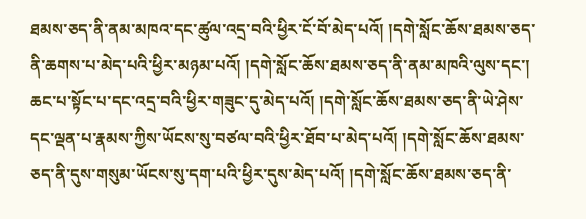ཐམས་ཅད་ནི་ནམ་མཁའ་དང་ཚུལ་འདྲ་བའི་ཕྱིར་ངོ་བོ་མེད་པའོ། །དགེ་སློང་ཆོས་ཐམས་ཅད་ནི་ཆགས་པ་མེད་པའི་ཕྱིར་མཉམ་པའོ། །དགེ་སློང་ཆོས་ཐམས་ཅད་ནི་ནམ་མཁའི་ལུས་དང་། ཆང་པ་སྟོང་པ་དང་འདྲ་བའི་ཕྱིར་གཟུང་དུ་མེད་པའོ། །དགེ་སློང་ཆོས་ཐམས་ཅད་ནི་ཡེ་ཤེས་དང་ལྡན་པ་རྣམས་ཀྱིས་ཡོངས་སུ་བཙལ་བའི་ཕྱིར་ཐོབ་པ་མེད་པའོ། །དགེ་སློང་ཆོས་ཐམས་ཅད་ནི་དུས་གསུམ་ཡོངས་སུ་དག་པའི་ཕྱིར་དུས་མེད་པའོ། །དགེ་སློང་ཆོས་ཐམས་ཅད་ནི་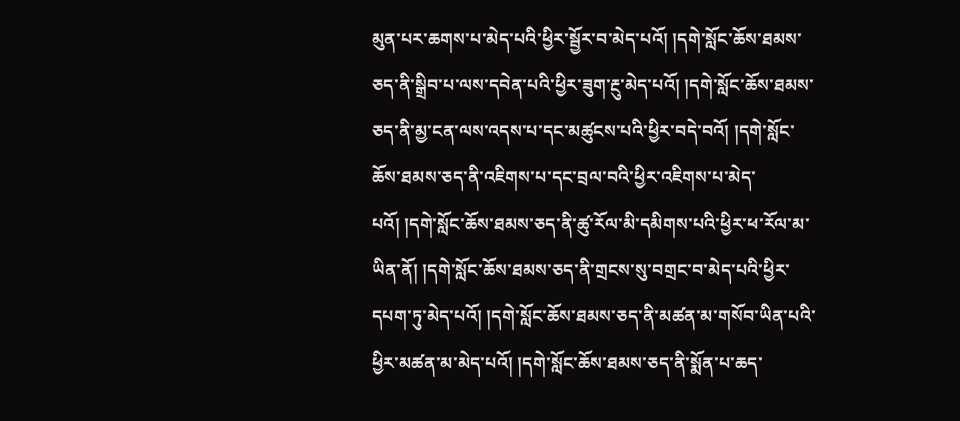མུན་པར་ཆགས་པ་མེད་པའི་ཕྱིར་སྦྱོར་བ་མེད་པའོ། །དགེ་སློང་ཆོས་ཐམས་ཅད་ནི་སྒྲིབ་པ་ལས་དབེན་པའི་ཕྱིར་ཟུག་རྔུ་མེད་པའོ། །དགེ་སློང་ཆོས་ཐམས་ཅད་ནི་མྱ་ངན་ལས་འདས་པ་དང་མཚུངས་པའི་ཕྱིར་བདེ་བའོ། །དགེ་སློང་ཆོས་ཐམས་ཅད་ནི་འཇིགས་པ་དང་བྲལ་བའི་ཕྱིར་འཇིགས་པ་མེད་པའོ། །དགེ་སློང་ཆོས་ཐམས་ཅད་ནི་ཚུ་རོལ་མི་དམིགས་པའི་ཕྱིར་ཕ་རོལ་མ་ཡིན་ནོ། །དགེ་སློང་ཆོས་ཐམས་ཅད་ནི་གྲངས་སུ་བགྲང་བ་མེད་པའི་ཕྱིར་དཔག་ཏུ་མེད་པའོ། །དགེ་སློང་ཆོས་ཐམས་ཅད་ནི་མཚན་མ་གསོབ་ཡིན་པའི་ཕྱིར་མཚན་མ་མེད་པའོ། །དགེ་སློང་ཆོས་ཐམས་ཅད་ནི་སྨོན་པ་ཆད་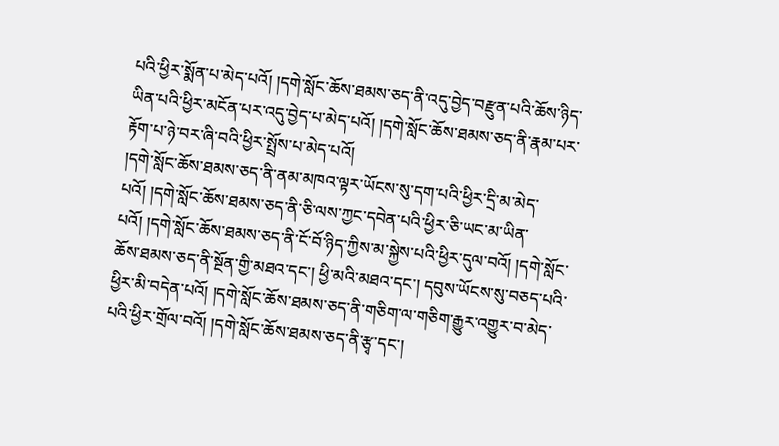པའི་ཕྱིར་སྨོན་པ་མེད་པའོ། །དགེ་སློང་ཆོས་ཐམས་ཅད་ནི་འདུ་བྱེད་བརྫུན་པའི་ཆོས་ཉིད་ཡིན་པའི་ཕྱིར་མངོན་པར་འདུ་བྱེད་པ་མེད་པའོ། །དགེ་སློང་ཆོས་ཐམས་ཅད་ནི་རྣམ་པར་རྟོག་པ་ཉེ་བར་ཞི་བའི་ཕྱིར་སྤྲོས་པ་མེད་པའོ།
།དགེ་སློང་ཆོས་ཐམས་ཅད་ནི་ནམ་མཁའ་ལྟར་ཡོངས་སུ་དག་པའི་ཕྱིར་དྲི་མ་མེད་པའོ། །དགེ་སློང་ཆོས་ཐམས་ཅད་ནི་ཅི་ལས་ཀྱང་དབེན་པའི་ཕྱིར་ཅི་ཡང་མ་ཡིན་པའོ། །དགེ་སློང་ཆོས་ཐམས་ཅད་ནི་ངོ་བོ་ཉིད་ཀྱིས་མ་སྐྱེས་པའི་ཕྱིར་དུལ་བའོ། །དགེ་སློང་ཆོས་ཐམས་ཅད་ནི་སྔོན་གྱི་མཐའ་དང་། ཕྱི་མའི་མཐའ་དང་། དབུས་ཡོངས་སུ་བཅད་པའི་ཕྱིར་མི་བདེན་པའོ། །དགེ་སློང་ཆོས་ཐམས་ཅད་ནི་གཅིག་ལ་གཅིག་རྒྱུར་འགྱུར་བ་མེད་པའི་ཕྱིར་གྲོལ་བའོ། །དགེ་སློང་ཆོས་ཐམས་ཅད་ནི་རྩྭ་དང་།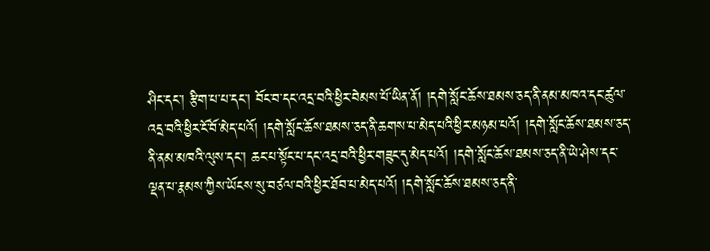ཤིང་དང་། རྩིག་པ་པ་དང་། བོང་བ་དང་འདྲ་བའི་ཕྱིར་བེམས་པོ་ཡིན་ནོ། །དགེ་སློང་ཆོས་ཐམས་ཅད་ནི་ནམ་མཁའ་དང་ཚུལ་འདྲ་བའི་ཕྱིར་ངོ་བོ་མེད་པའོ། །དགེ་སློང་ཆོས་ཐམས་ཅད་ནི་ཆགས་པ་མེད་པའི་ཕྱིར་མཉམ་པའོ། །དགེ་སློང་ཆོས་ཐམས་ཅད་ནི་ནམ་མཁའི་ལུས་དང་། ཆང་པ་སྟོང་པ་དང་འདྲ་བའི་ཕྱིར་གཟུང་དུ་མེད་པའོ། །དགེ་སློང་ཆོས་ཐམས་ཅད་ནི་ཡེ་ཤེས་དང་ལྡན་པ་རྣམས་ཀྱིས་ཡོངས་སུ་བཙལ་བའི་ཕྱིར་ཐོབ་པ་མེད་པའོ། །དགེ་སློང་ཆོས་ཐམས་ཅད་ནི་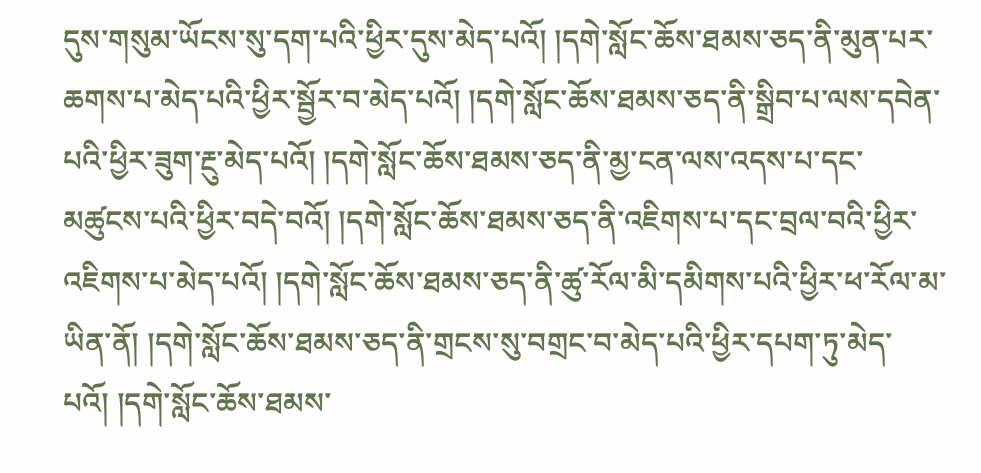དུས་གསུམ་ཡོངས་སུ་དག་པའི་ཕྱིར་དུས་མེད་པའོ། །དགེ་སློང་ཆོས་ཐམས་ཅད་ནི་མུན་པར་ཆགས་པ་མེད་པའི་ཕྱིར་སྦྱོར་བ་མེད་པའོ། །དགེ་སློང་ཆོས་ཐམས་ཅད་ནི་སྒྲིབ་པ་ལས་དབེན་པའི་ཕྱིར་ཟུག་རྔུ་མེད་པའོ། །དགེ་སློང་ཆོས་ཐམས་ཅད་ནི་མྱ་ངན་ལས་འདས་པ་དང་མཚུངས་པའི་ཕྱིར་བདེ་བའོ། །དགེ་སློང་ཆོས་ཐམས་ཅད་ནི་འཇིགས་པ་དང་བྲལ་བའི་ཕྱིར་འཇིགས་པ་མེད་པའོ། །དགེ་སློང་ཆོས་ཐམས་ཅད་ནི་ཚུ་རོལ་མི་དམིགས་པའི་ཕྱིར་ཕ་རོལ་མ་ཡིན་ནོ། །དགེ་སློང་ཆོས་ཐམས་ཅད་ནི་གྲངས་སུ་བགྲང་བ་མེད་པའི་ཕྱིར་དཔག་ཏུ་མེད་པའོ། །དགེ་སློང་ཆོས་ཐམས་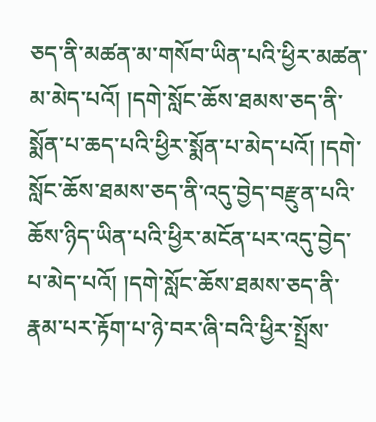ཅད་ནི་མཚན་མ་གསོབ་ཡིན་པའི་ཕྱིར་མཚན་མ་མེད་པའོ། །དགེ་སློང་ཆོས་ཐམས་ཅད་ནི་སྨོན་པ་ཆད་པའི་ཕྱིར་སྨོན་པ་མེད་པའོ། །དགེ་སློང་ཆོས་ཐམས་ཅད་ནི་འདུ་བྱེད་བརྫུན་པའི་ཆོས་ཉིད་ཡིན་པའི་ཕྱིར་མངོན་པར་འདུ་བྱེད་པ་མེད་པའོ། །དགེ་སློང་ཆོས་ཐམས་ཅད་ནི་རྣམ་པར་རྟོག་པ་ཉེ་བར་ཞི་བའི་ཕྱིར་སྤྲོས་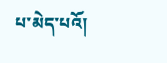པ་མེད་པའོ།